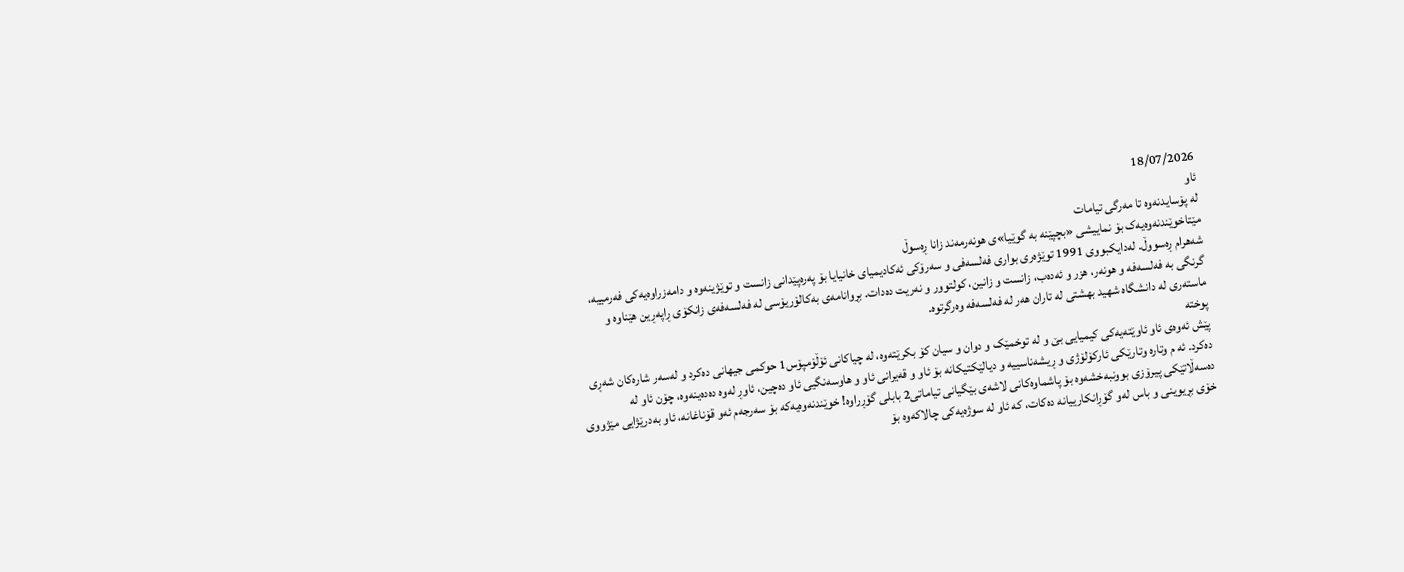18/07/2026
ئاو
لە پۆسایدنەوە تا مەرگی تیامات
مێتاخوێندنەوەیەک بۆ نماییشی «بچپێنە بە گوێیا»ی هونەرمەند زانا ڕەسوڵ
شەهرام ڕەسووڵ. لەدایکبووی 1991 توێژەری بواری فەلسەفی و سەرۆکی ئەکادیمیای خانیایا بۆ پەرەپێدانی زانست و توێژینەوە و دامەزراوەیەکی فەرمییە، گرنگی بە فەلسەفە و هونەر، هزر و ئەدەب، زانست و زانین، کولتوور و نەریت دەدات. بڕوانامەی بەکالۆریۆسی لە فەلسەفەی زانکۆی ڕاپەڕین هێناوە و ماستەری لە دانشگاه شهید بهشتی لە تاران هەر لە فەلسەفە وەرگرتوە.
پوختە
پێش ئەوەی ئاو ئاوێتەیەکی کیمیایی بێ و لە توخمێک و دوان و سیان کۆ بکرێتەوە، لە چیاکانی ئۆڵۆمپۆس1 حوکمی جیهانی دەکرد و لەسەر شارەکان شەڕی دەکرد. ئە م وتارە وتارێکی ئارکۆلۆژی و ڕیشەناسییە و دیالێکتیکانە بۆ ئاو و قەیرانی ئاو و هاوسەنگیی ئاو دەچین، ئاوڕ لەوە دەدەینەوە، چۆن ئاو لە دەسەڵاتێکی پیرۆزی بوونبەخشەوە بۆ پاشماوەکانی لاشەی بێگیانی تیاماتی2 بابلی گۆڕراوە! خوێندنەوەیەکە بۆ سەرجەم ئەو قۆناغانە، ئاو بەدرێژایی مێژووی خۆی بڕیوینی و باس لەو گۆڕانکارییانە دەکات، کە ئاو لە سوژەیەکی چالاکەوە بۆ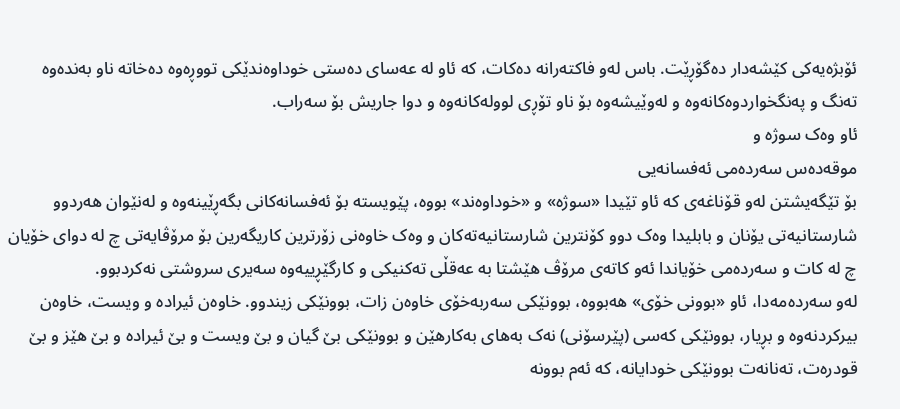ئۆبژەیەکی کێشەدار دەگۆڕێت. باس لەو فاکتەرانە دەکات، کە ئاو لە عەسای دەستی خوداوەندێکی تووڕەوە دەخاتە ناو بەندەوە تەنگ و پەنگخواردوەکانەوە و لەوێیشەوە بۆ ناو تۆڕی لوولەکانەوە و دوا جاریش بۆ سەراب.
ئاو وەک سوژە و
موقەدەس سەردەمی ئەفسانەیی
بۆ تێگەیشتن لەو قۆناغەی کە ئاو تێیدا «سوژە» و «خوداوەند» بووە، پێویستە بۆ ئەفسانەکانی بگەڕێینەوە و لەنێوان هەردوو شارستانیەتی یۆنان و بابلیدا وەک دوو کۆنترین شارستانیەتەکان و وەک خاوەنی زۆرترین کاریگەرین بۆ مرۆڤایەتی چ لە دوای خۆیان چ لە کات و سەردەمی خۆیاندا ئەو کاتەی مرۆڤ هێشتا بە عەقڵی تەکنیکی و کارگێڕییەوە سەیری سروشتی نەکردبوو.
لەو سەردەمەدا، ئاو «بوونی خۆی» هەبووە، بوونێکی سەربەخۆی خاوەن زات، بوونێکی زیندوو. خاوەن ئیرادە و ویست، خاوەن بیرکردنەوە و بڕیار، بوونێکی کەسی (پێرسۆنی) نەک بەهای بەکارهێن و بوونێکی بێ گیان و بێ ویست و بێ ئیرادە و بێ هێز و بێ قودرەت، تەنانەت بوونێکی خودایانە، کە ئەم بوونە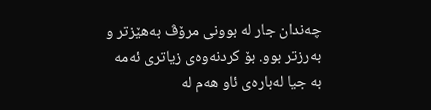چەندان جار لە بوونی مرۆڤ بەهێزتر و بەرزتر بوو. بۆ کردنەوەی زیاتری ئەمە بە جیا لەبارەی ئاو هەم لە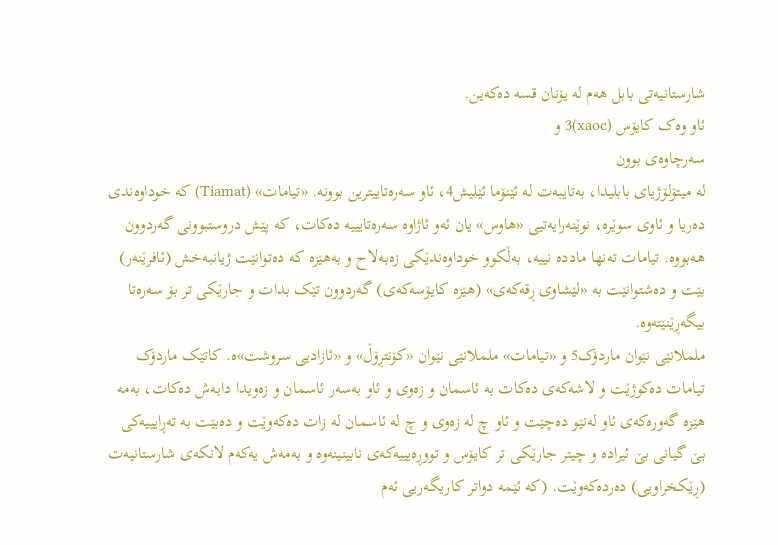شارستانیەتی بابل هەم لە یۆنان قسە دەکەین.
ئاو وەک کایۆس (xaoc)3 و
سەرچاوەی بوون
لە میتۆلۆژیای بابلیدا، بەتایبەت لە ئێنۆما ئێلیش4، ئاو سەرەتاییترین بوونە. «تیامات» (Tiamat) کە خوداوەندی دەریا و ئاوی سوێرە، نوێنەرایەتیی «هاوس» یان ئەو ئاژاوە سەرەتایییە دەکات، کە پێش دروستبوونی گەردوون هەبووە. تیامات تەنها ماددە نییە، بەڵکوو خوداوەندێکی زەبەلاح و بەهێزە کە دەتوانێت ژیانبەخش (ئافرێنەر) بێت و دەشتوانێت بە «لێشاوی ڕقەکەی» (هێزە کایۆسەکەی) گەردوون تێک بدات و جارێکی تر بۆ سەرەتا بیگەڕێنێتەوە.
ململانێی نێوان ماردۆک5 و «تیامات» ململانێی نێوان «کۆنتڕۆڵ» و «ئازادیی سروشت»ە. کاتێک ماردۆک تیامات دەکوژێت و لاشەکەی دەکات بە ئاسمان و زەوی و ئاو بەسەر ئاسمان و زەویدا دابەش دەکات، بەمە هێزە گەورەکەی ئاو لەنێو دەچێت و ئاو چ لە زەوی و چ لە ئاسمان لە زات دەکەوێت و دەبێت بە تەڕایییەکی بێ گیانی بێ ئیرادە و چیتر جارێکی تر کایۆس و تووڕەیییەکەی نابینینەوە و بەمەش یەکەم لانکەی شارستانیەت (ڕێکخراویی) دەردەکەوێت. (کە ئێمە دواتر کاریگەریی ئەم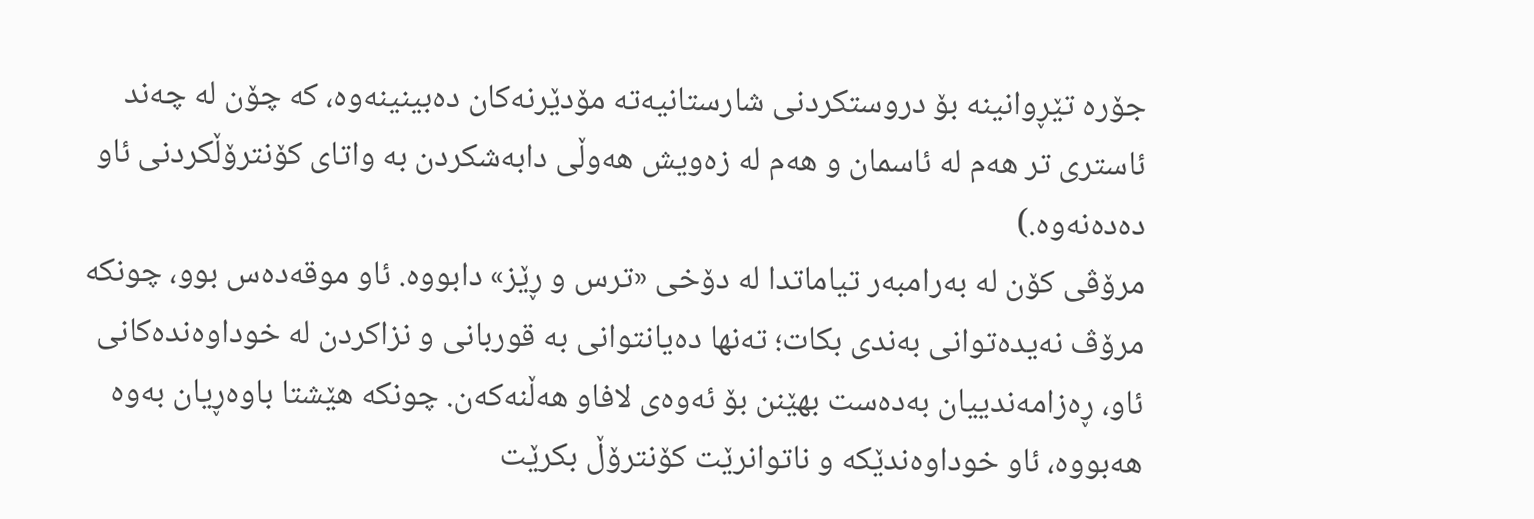جۆرە تێڕوانینە بۆ دروستکردنی شارستانیەتە مۆدێرنەکان دەبینینەوە، کە چۆن لە چەند ئاستری تر هەم لە ئاسمان و هەم لە زەویش هەوڵی دابەشکردن بە واتای کۆنترۆڵکردنی ئاو دەدەنەوە.)
مرۆڤی کۆن لە بەرامبەر تیاماتدا لە دۆخی «ترس و ڕێز» دابووە. ئاو موقەدەس بوو، چونکە مرۆڤ نەیدەتوانی بەندی بکات؛ تەنها دەیانتوانی بە قوربانی و نزاکردن لە خوداوەندەکانی ئاو، ڕەزامەندییان بەدەست بهێنن بۆ ئەوەی لافاو هەڵنەکەن. چونکە هێشتا باوەڕیان بەوە هەبووە، ئاو خوداوەندێکە و ناتوانرێت کۆنترۆڵ بکرێت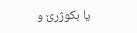یا بکوژرێ و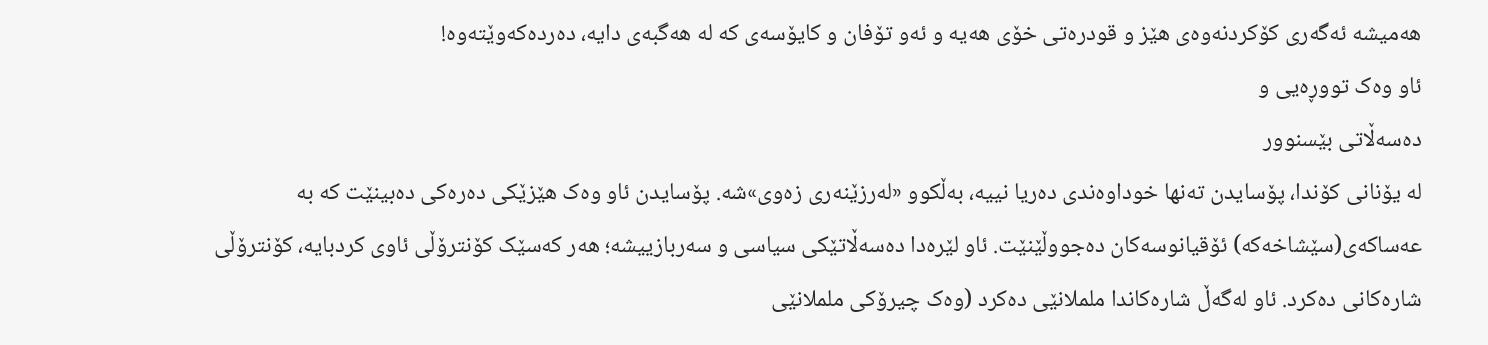هەمیشە ئەگەری کۆکردنەوەی هێز و قودرەتی خۆی هەیە و ئەو تۆفان و کایۆسەی کە لە هەگبەی دایە، دەردەکەوێتەوە!
ئاو وەک تووڕەیی و
دەسەڵاتی بێسنوور
لە یۆنانی کۆندا، پۆسایدن تەنها خوداوەندی دەریا نییە، بەڵکوو «لەرزێنەری زەوی»شە. پۆسایدن ئاو وەک هێزێکی دەرەکی دەبینێت کە بە عەساکەی(سێشاخەکە) ئۆقیانوسەکان دەجووڵێنێت. ئاو لێرەدا دەسەڵاتێکی سیاسی و سەربازییشە؛ هەر کەسێک کۆنترۆڵی ئاوی کردبایە، کۆنترۆڵی شارەکانی دەکرد. ئاو لەگەڵ شارەکاندا ململانێی دەکرد (وەک چیرۆکی ململانێی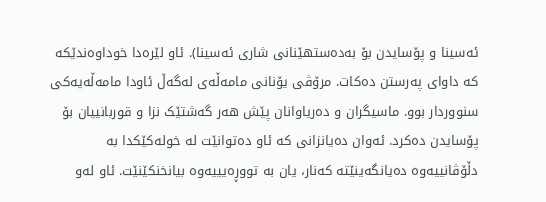ئەسینا و پۆسایدن بۆ بەدەستهێنانی شاری ئەسینا). ئاو لێرەدا خوداوەندێکە کە داوای پەرستن دەکات. مرۆڤی یۆنانی مامەڵەی لەگەڵ ئاودا مامەڵەیەکی سنووردار بوو. ماسیگران و دەریاوانان پێش هەر گەشتێک نزا و قوربانییان بۆ پۆسایدن دەکرد. ئەوان دەیانزانی کە ئاو دەتوانێت لە خولەکێکدا بە دڵۆڤانییەوە دەیانگەینێتە کەنار، یان بە تووڕەیییەوە بیانخنکێنێت. ئاو لەو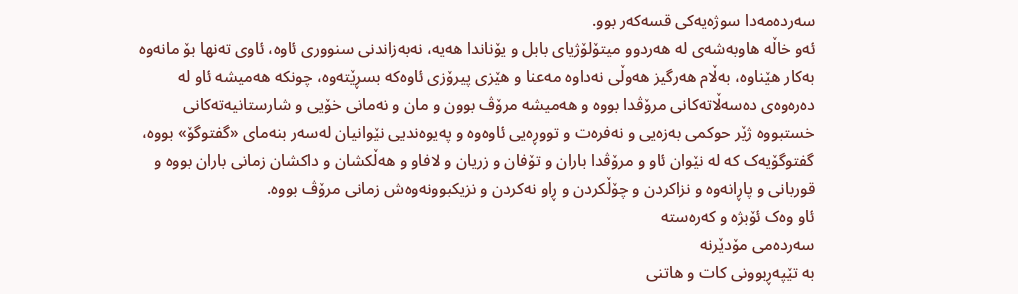سەردەمەدا سوژەیەکی قسەکەر بوو.
ئەو خاڵە هاوبەشەی لە هەردوو میتۆلۆژیای بابل و یۆناندا هەیە، نەبەزاندنی سنووری ئاوە، ئاوی تەنها بۆ مانەوە بەکار هێناوە، بەڵام هەرگیز هەوڵی نەداوە مەعنا و هێزی پیرۆزی ئاوەکە بسڕێتەوە، چونکە هەمیشە ئاو لە دەرەوەی دەسەڵاتەکانی مرۆڤدا بووە و هەمیشە مرۆڤ بوون و مان و نەمانی خۆیی و شارستانیەتەکانی خستبووە ژێر حوکمی بەزەیی و نەفرەت و تووڕەیی ئاوەوە و پەیوەندیی نێوانیان لەسەر بنەمای «گفتوگۆ» بووە، گفتوگۆیەک کە لە نێوان ئاو و مرۆڤدا باران و تۆفان و زریان و لافاو و هەڵکشان و داکشان زمانی باران بووە و قوربانی و پاڕانەوە و نزاکردن و چۆڵکردن و ڕاو نەکردن و نزیکبوونەوەش زمانی مرۆڤ بووە.
ئاو وەک ئۆبژە و کەرەستە
سەردەمی مۆدێرنە
بە تێپەڕبوونی کات و هاتنی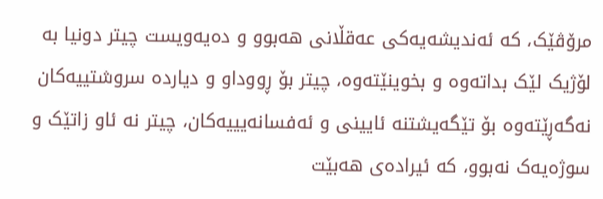مرۆڤێک، کە ئەندیشەیەکی عەقڵانی هەبوو و دەیەویست چیتر دونیا بە لۆژیک لێک بداتەوە و بخوینێتەوە، چیتر بۆ ڕووداو و دیاردە سروشتییەکان نەگەڕێتەوە بۆ تێگەیشتنە ئایینی و ئەفسانەیییەکان، چیتر نە ئاو زاتێک و سوژەیەک نەبوو، کە ئیرادەی هەبێت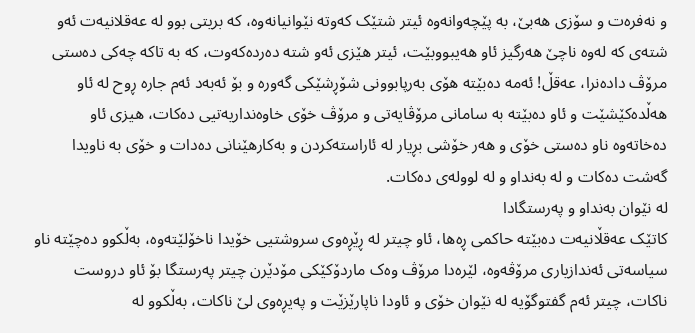و نەفرەت و سۆزی هەبێ، بە پێچەوانەوە ئیتر شتێک کەوتە نێوانیانەوە، کە بریتی بوو لە عەقلانیەت ئەو شتەی کە لەوە ناچێ هەرگیز ئاو هەیبووبێت، ئیتر هێزی ئەو شتە دەردەکەوت، کە بە تاکە چەکی دەستی مرۆڤ دادەنرا، عەقڵ! ئەمە دەبێتە هۆی بەرپابوونی شۆڕشێکی گەورە و بۆ ئەبەد ئەم جارە ڕوح لە ئاو هەڵدەکێشێت و ئاو دەبێتە بە سامانی مرۆڤایەتی و مرۆڤ خۆی خاوەنداریەتیی دەکات، هیزی ئاو دەخاتەوە ناو دەستی خۆی و هەر خۆشی بڕیار لە ئاراستەکردن و بەکارهێنانی دەدات و خۆی بە ناویدا گەشت دەکات و لە بەنداو و لە لوولەی دەکات.
لە نێوان بەنداو و پەرستگادا
کاتێک عەقڵانیەت دەبێتە حاکمی ڕەها، ئاو چیتر لە ڕێڕەوی سروشتیی خۆیدا ناخۆلێتەوە، بەڵکوو دەچێتە ناو سیاسەتی ئەندازیاری مرۆڤەوە، لێرەدا مرۆڤ وەک ماردۆکێکی مۆدێرن چیتر پەرستگا بۆ ئاو دروست ناکات، چیتر ئەم گفتوگۆیە لە نێوان خۆی و ئاودا ناپارێزێت و پەیڕەوی لێ ناکات، بەڵکوو لە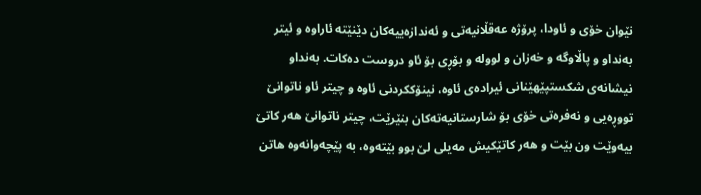نێوان خۆی و ئاودا، پرۆژە عەقڵانیەتی و ئەندازەییەکان دێنێتە ئاراوە و ئیتر بەنداو و پاڵاوگە و خەزان و لوولە و بۆڕی بۆ ئاو دروست دەکات. بەنداو نیشانەی شکستپێهێنانی ئیرادەی ئاوە، نینۆککردنی ئاوە و چیتر ئاو ناتوانێ تووڕەیی و نەفرەتی خۆی بۆ شارستانیەتەکان بنێرێت، چیتر ناتوانێ هەر کاتێ بیەوێت ون بێت و هەر کاتێکیش مەیلی لێ بوو بێتەوە، بە پێچەوانەوە هاتن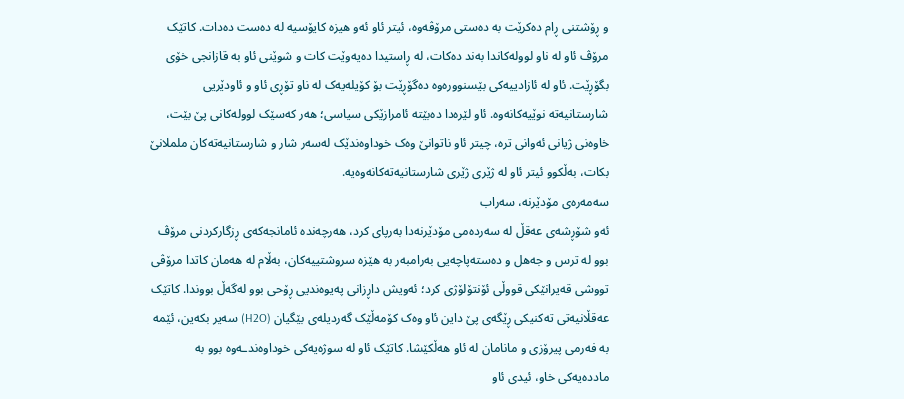و ڕۆشتنی ڕام دەکرێت بە دەستی مرۆڤەوە، ئیتر ئاو ئەو هیزە کایۆسیە لە دەست دەدات. کاتێک مرۆڤ ئاو لە ناو لوولەکاندا بەند دەکات، لە ڕاستیدا دەیەوێت کات و شوێنی ئاو بە قازانجی خۆی بگۆڕێت. ئاو لە ئازادییەکی بێسنوورەوە دەگۆڕێت بۆ کۆیلەیەک لە ناو تۆڕی ئاو و ئاودێریی شارستانیەتە نوێیەکانەوە. ئاو لێرەدا دەبێتە ئامرازێکی سیاسی؛ هەر کەسێک لوولەکانی پێ بێت، خاوەنی ژیانی ئەوانی ترە، چیتر ئاو ناتوانێ وەک خوداوەندێک لەسەر شار و شارستانیەتەکان ململانێ بکات، بەڵکوو ئیتر ئاو لە ژێری ژێری شارستانیەتەکانەوەیە.
سەمەرەی مۆدێرنە، سەراب
ئەو شۆڕشەی عەقڵ لە سەردەمی مۆدێرنەدا بەرپای کرد، هەرچەندە ئامانجەکەی ڕزگارکردنی مرۆڤ بوو لە ترس و جەهل و دەستەپاچەیی بەرامبەر بە هێزە سروشتییەکان، بەڵام لە هەمان کاتدا مرۆڤی تووشی قەیرانێکی قووڵی ئۆنتۆلۆژی کرد؛ ئەویش داڕزانی پەیوەندیی ڕۆحی بوو لەگەڵ بووندا. کاتێک عەقڵانیەتی تەکنیکی ڕێگەی پێ داین ئاو وەک کۆمەڵێک گەردیلەی بێگیان (H2O) سەیر بکەین، ئێمە بە فەرمی پیرۆزی و مانامان لە ئاو هەڵکێشا. کاتێک ئاو لە سوژەیەکی خوداوەندـەوە بوو بە ماددەیەکی خاو، ئیدی ئاو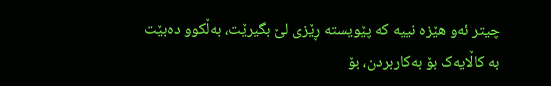چیتر ئەو هێزە نییە کە پێویستە ڕێزی لێ بگیرێت، بەڵکوو دەبێت بە کاڵایەک بۆ بەکاربردن، بۆ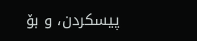پیسکردن، و بۆ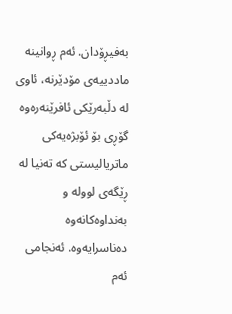بەفیڕۆدان. ئەم ڕوانینە ماددییەی مۆدێرنە، ئاوی لە دڵبەرێکی ئافرێنەرەوە گۆڕی بۆ ئۆبژەیەکی ماتریالیستی کە تەنیا لە ڕێگەی لوولە و بەنداوەکانەوە دەناسرایەوە. ئەنجامی ئەم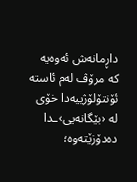داڕمانەش ئەوەیە کە مرۆڤ لەم ئاستە ئۆنتۆلۆژییەدا خۆی لە ‹بێگانەیی›ـدا دەدۆزێتەوە؛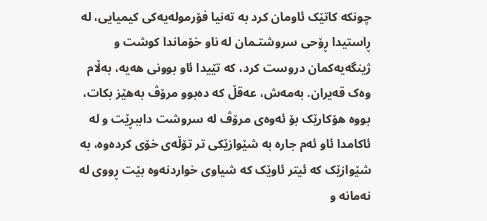چونکە کاتێک ئاومان کرد بە تەنیا فۆرمولەیەکی کیمیایی، لە ڕاستیدا ڕۆحی سروشتـمان لە ناو خۆماندا کوشت و ژینگەیەکمان دروست کرد، کە تێیدا ئاو بوونی هەیە، بەڵام وەک قەیران. بەمەش، عەقڵ کە دەبوو مرۆڤ بەهێز بکات، بووە هۆکارێک بۆ ئەوەی مرۆڤ لە سروشت داببڕێت و لە ئاکامدا ئاو ئەم جارە بە شێوازێکی تر تۆڵەی خۆی کردەوە، بە شێوازێک کە ئیتر ئاوێک کە شیاوی خواردنەوە بێت ڕووی لە نەمانە و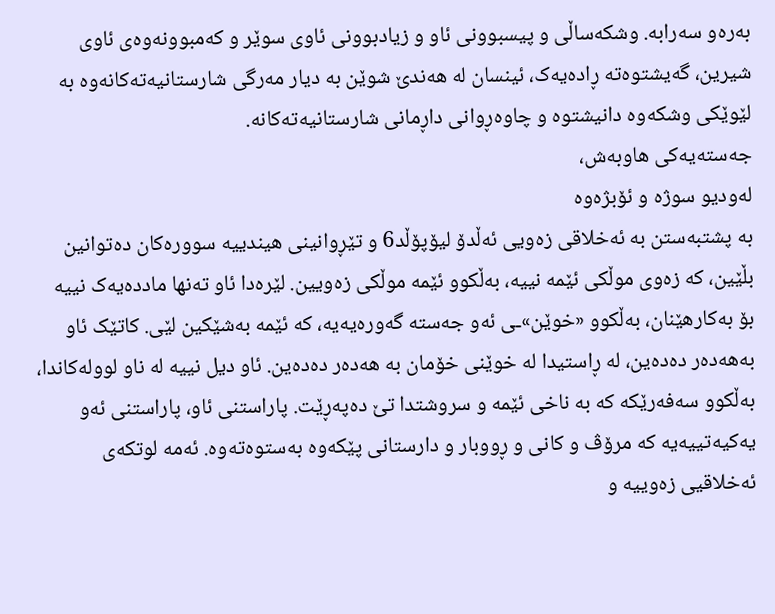بەرەو سەرابە. وشکەساڵی و پیسبوونی ئاو و زیادبوونی ئاوی سوێر و کەمبوونەوەی ئاوی شیرین، گەیشتوەتە ڕادەیەک، ئینسان لە هەندێ شوێن بە دیار مەرگی شارستانیەتەکانەوە بە لێوێکی وشکەوە دانیشتوە و چاوەڕوانی داڕمانی شارستانیەتەکانە.
جەستەیەکی هاوبەش،
لەودیو سوژە و ئۆبژەوە
بە پشتبەستن بە ئەخلاقی زەویی ئەڵدۆ لیۆپۆڵد6 و تێڕوانینی هیندییە سوورەکان دەتوانین بڵێین، کە زەوی موڵکی ئێمە نییە، بەڵکوو ئێمە موڵکی زەویین. لێرەدا ئاو تەنها ماددەیەک نییە بۆ بەکارهێنان، بەڵکوو «خوێن»ـی ئەو جەستە گەورەیەیە، کە ئێمە بەشێکین لێی. کاتێک ئاو بەهەدەر دەدەین، لە ڕاستیدا لە خوێنی خۆمان بە هەدەر دەدەین. ئاو دیل نییە لە ناو لوولەکاندا، بەڵکوو سەفەرێکە کە بە ناخی ئێمە و سروشتدا تێ دەپەڕێت. پاراستنی ئاو، پاراستنی ئەو یەکیەتییەیە کە مرۆڤ و کانی و ڕووبار و دارستانی پێکەوە بەستوەتەوە. ئەمە لوتکەی ئەخلاقیی زەوییە و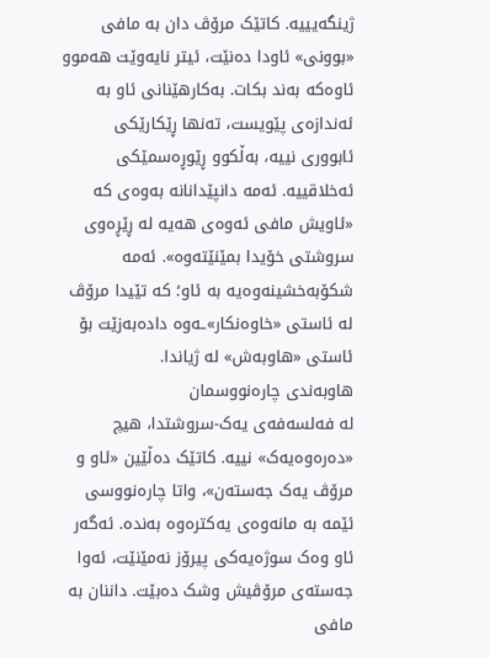ژینگەیییە. کاتێک مرۆڤ دان بە مافی «بوونی» ئاودا دەنێت، ئیتر نایەوێت هەموو ئاوەکە بەند بکات. بەکارهێنانی ئاو بە ئەندازەی پێویست، تەنها ڕێکارێکی ئابووری نییە، بەڵکوو ڕێوڕەسمێکی ئەخلاقییە. ئەمە دانپێدانانە بەوەی کە «ئاویش مافی ئەوەی هەیە لە ڕێڕەوی سروشتی خۆیدا بمێنێتەوە». ئەمە شکۆبەخشینەوەیە بە ئاو؛ کە تێیدا مرۆڤ لە ئاستی «خاوەنکار»ـەوە دادەبەزێت بۆ ئاستی «هاوبەش» لە ژیاندا.
هاوبەندی چارەنووسمان
لە فەلسەفەی یەک-سروشتدا، هیچ «دەرەوەیەک» نییە. کاتێک دەڵێین «ئاو و مرۆڤ یەک جەستەن»، واتا چارەنووسی ئێمە بە مانەوەی یەکترەوە بەندە. ئەگەر ئاو وەک سوژەیەکی پیرۆز نەمێنێت، ئەوا جەستەی مرۆڤیش وشک دەبێت. داننان بە مافی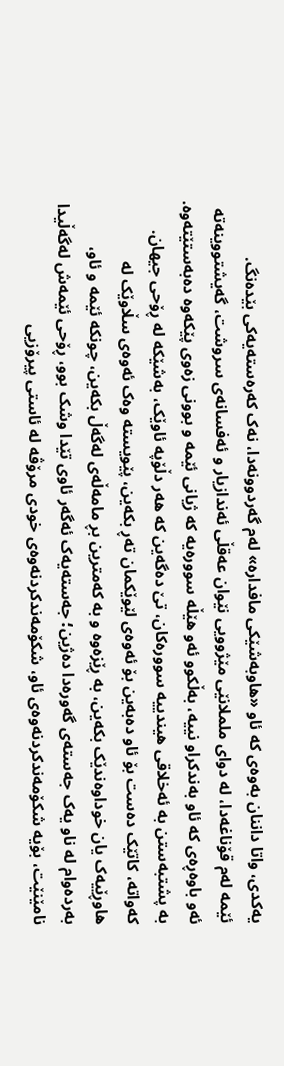یەکدی، واتا داننان بەوەی کە ئاو «هاوبەشێکی مافدارە» لەم گەردوونەدا، نەک کەرەستەیەکی بێدەنگ.
ئێمە لەم قۆناغەدا، لە دوای ململانێی مێژوویی نێوان عەقڵی ئەندازیار و ئەفسانەی سروشت، گەیشتووینەتە ئەو باوەڕەی کە ئاو بەندکراو نییە، بەڵکوو ئەو هێڵە سوورەیە کە ژیانی ئێمە و بوونی زەوی پێکەوە دەبەستێتەوە. بە پشتبەستن بە ئەخلاقی هیندییە سوورەکان، تێ دەگەین کە هەر دڵۆپە ئاوێک، بەشێکە لە ڕۆحی جیهان. کەواتە، کاتێک دەست بۆ ئاو دەبەین بۆ ئەوەی لێوێکمان تەڕ بکەین، پێویستە وەک ئەوەی سڵاوێک لە هاوڕێیەک یان خوداوەندێک بکەین، بە ڕێزەوە و بە کەمترین بڕ مامەڵەی لەگەڵ بکەین، چونکە ئێمە و ئاو، بەردەوام لە ناو یەک جەستەی گەورەدا دەژین؛ جەستەیەک ئەگەر ئاوی تێدا وشک بوو، ڕۆحی ئێمەش لەگەڵیدا نامێنێت، بۆیە شکۆمەندکردنەوەی ئاو، شکۆمەندکردنەوەی خودی مرۆڤە لە ئاستی پیرۆزیی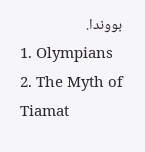بووندا.
1. Olympians
2. The Myth of Tiamat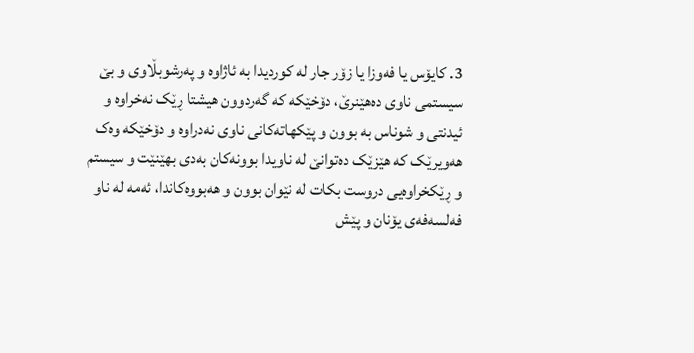3. کایۆس یا فەوزا یا زۆر جار لە کوردیدا بە ئاژاوە و پەرشوبڵاوی و بێ سیستمی ناوی دەهێنرێ، دۆخێکە کە گەردوون هیشتا ڕێک نەخراوە و ئیدنتی و شوناس بە بوون و پێکهاتەکانی ناوی نەدراوە و دۆخێکە وەک هەویرێک کە هێزێک دەتوانێ لە ناویدا بوونەکان بەدی بهێنێت و سیستم و ڕێکخراوەیی دروست بکات لە نێوان بوون و هەبووەکاندا، ئەمە لە ناو فەلسەفەی یۆنان و پێش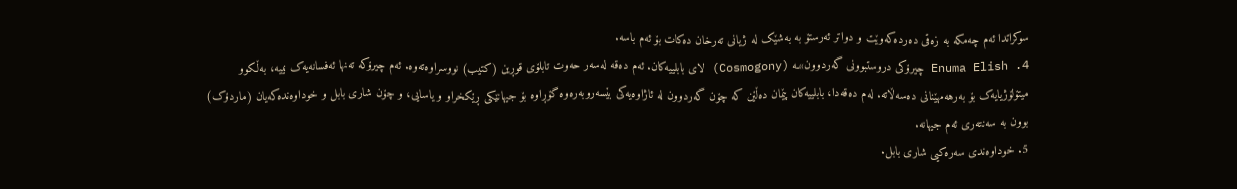سوکراتدا ئەم چەمکە بە زەقی دەردەکەوێت و دواتر ئەرستۆ بە بەشێک لە ژیانی تەرخان دەکات بۆ ئەم باسە.
4. Enuma Elish چیرۆکی دروستبوونی گەردوون»ـە (Cosmogony) لای بابلییەکان. ئەم دەقە لەسەر حەوت تابلۆی قوڕین (کتیب) نووسراوەتەوە. ئەم چیرۆکە تەنها ئەفسانەیەک نییە، بەڵکوو میتۆلۆژیایەک بۆ بەرهەمهێنانی دەسەڵاتە. لەم دەقەدا، بابلییەکان پێمان دەڵێن کە چۆن گەردوون لە ئاژاوەیەکی بێسەروبەرەوە گۆڕاوە بۆ جیهانێکی ڕێکخراو و یاسایی، و چۆن شاری بابل و خوداوەندەکەیان (ماردۆک) بوون بە سەنتەری ئەم جیهانە.
5. خوداوەندی سەرەکیی شاری بابل.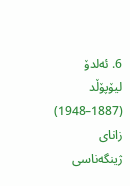6. ئەلدۆ لیۆپۆڵد (1887–1948) زانای ژینگەناسی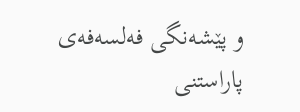و پێشەنگی فەلسەفەی پاراستنی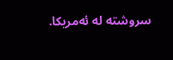سروشتە لە ئەمریکا.